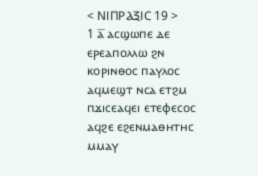< ⲚⲒⲠⲢⲀⲜⲒⲤ 19 >
1 ⲁ̅ ⲁⲥϣⲱⲡⲉ ⲇⲉ ⲉⲣⲉⲁⲡⲟⲗⲗⲱ ϩⲛ ⲕⲟⲣⲓⲛⲑⲟⲥ ⲡⲁⲩⲗⲟⲥ ⲁϥⲙⲉϣⲧ ⲛⲥⲁ ⲉⲧϩⲙ ⲡϫⲓⲥⲉⲁϥⲉⲓ ⲉⲧⲉⲫⲉⲥⲟⲥ ⲁϥϩⲉ ⲉϩⲉⲛⲙⲁⲑⲏⲧⲏⲥ ⲙⲙⲁⲩ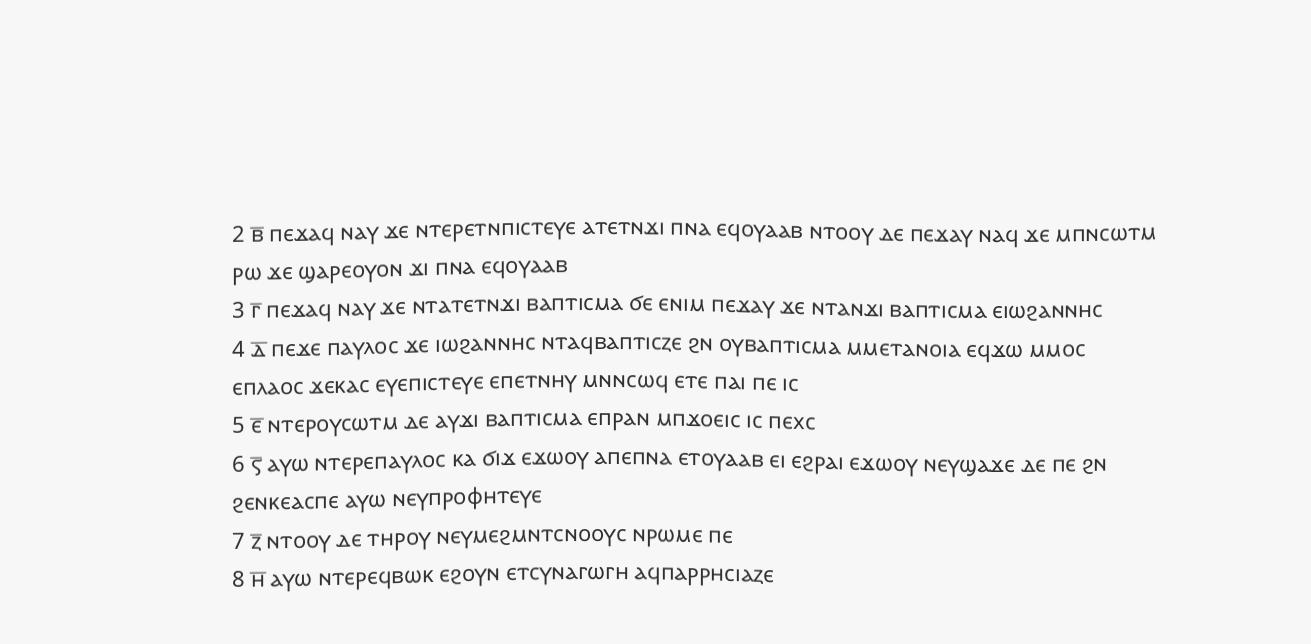2 ⲃ̅ ⲡⲉϫⲁϥ ⲛⲁⲩ ϫⲉ ⲛⲧⲉⲣⲉⲧⲛⲡⲓⲥⲧⲉⲩⲉ ⲁⲧⲉⲧⲛϫⲓ ⲡⲛⲁ ⲉϥⲟⲩⲁⲁⲃ ⲛⲧⲟⲟⲩ ⲇⲉ ⲡⲉϫⲁⲩ ⲛⲁϥ ϫⲉ ⲙⲡⲛⲥⲱⲧⲙ ⲣⲱ ϫⲉ ϣⲁⲣⲉⲟⲩⲟⲛ ϫⲓ ⲡⲛⲁ ⲉϥⲟⲩⲁⲁⲃ
3 ⲅ̅ ⲡⲉϫⲁϥ ⲛⲁⲩ ϫⲉ ⲛⲧⲁⲧⲉⲧⲛϫⲓ ⲃⲁⲡⲧⲓⲥⲙⲁ ϭⲉ ⲉⲛⲓⲙ ⲡⲉϫⲁⲩ ϫⲉ ⲛⲧⲁⲛϫⲓ ⲃⲁⲡⲧⲓⲥⲙⲁ ⲉⲓⲱϩⲁⲛⲛⲏⲥ
4 ⲇ̅ ⲡⲉϫⲉ ⲡⲁⲩⲗⲟⲥ ϫⲉ ⲓⲱϩⲁⲛⲛⲏⲥ ⲛⲧⲁϥⲃⲁⲡⲧⲓⲥⲍⲉ ϩⲛ ⲟⲩⲃⲁⲡⲧⲓⲥⲙⲁ ⲙⲙⲉⲧⲁⲛⲟⲓⲁ ⲉϥϫⲱ ⲙⲙⲟⲥ ⲉⲡⲗⲁⲟⲥ ϫⲉⲕⲁⲥ ⲉⲩⲉⲡⲓⲥⲧⲉⲩⲉ ⲉⲡⲉⲧⲛⲏⲩ ⲙⲛⲛⲥⲱϥ ⲉⲧⲉ ⲡⲁⲓ ⲡⲉ ⲓⲥ
5 ⲉ̅ ⲛⲧⲉⲣⲟⲩⲥⲱⲧⲙ ⲇⲉ ⲁⲩϫⲓ ⲃⲁⲡⲧⲓⲥⲙⲁ ⲉⲡⲣⲁⲛ ⲙⲡϫⲟⲉⲓⲥ ⲓⲥ ⲡⲉⲭⲥ
6 ⲋ̅ ⲁⲩⲱ ⲛⲧⲉⲣⲉⲡⲁⲩⲗⲟⲥ ⲕⲁ ϭⲓϫ ⲉϫⲱⲟⲩ ⲁⲡⲉⲡⲛⲁ ⲉⲧⲟⲩⲁⲁⲃ ⲉⲓ ⲉϩⲣⲁⲓ ⲉϫⲱⲟⲩ ⲛⲉⲩϣⲁϫⲉ ⲇⲉ ⲡⲉ ϩⲛ ϩⲉⲛⲕⲉⲁⲥⲡⲉ ⲁⲩⲱ ⲛⲉⲩⲡⲣⲟⲫⲏⲧⲉⲩⲉ
7 ⲍ̅ ⲛⲧⲟⲟⲩ ⲇⲉ ⲧⲏⲣⲟⲩ ⲛⲉⲩⲙⲉϩⲙⲛⲧⲥⲛⲟⲟⲩⲥ ⲛⲣⲱⲙⲉ ⲡⲉ
8 ⲏ̅ ⲁⲩⲱ ⲛⲧⲉⲣⲉϥⲃⲱⲕ ⲉϩⲟⲩⲛ ⲉⲧⲥⲩⲛⲁⲅⲱⲅⲏ ⲁϥⲡⲁⲣⲣⲏⲥⲓⲁⲍⲉ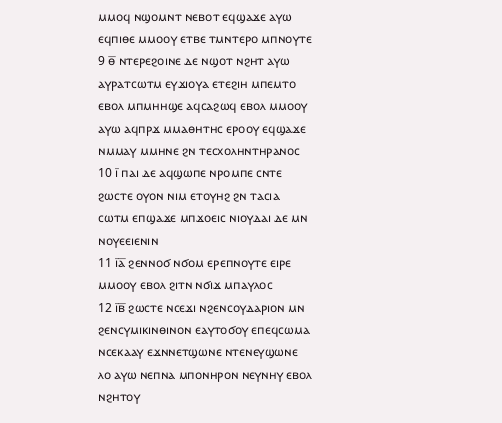ⲙⲙⲟϥ ⲛϣⲟⲙⲛⲧ ⲛⲉⲃⲟⲧ ⲉϥϣⲁϫⲉ ⲁⲩⲱ ⲉϥⲡⲓⲑⲉ ⲙⲙⲟⲟⲩ ⲉⲧⲃⲉ ⲧⲙⲛⲧⲉⲣⲟ ⲙⲡⲛⲟⲩⲧⲉ
9 ⲑ̅ ⲛⲧⲉⲣⲉϩⲟⲓⲛⲉ ⲇⲉ ⲛϣⲟⲧ ⲛϩⲏⲧ ⲁⲩⲱ ⲁⲩⲣⲁⲧⲥⲱⲧⲙ ⲉⲩϫⲓⲟⲩⲁ ⲉⲧⲉϩⲓⲏ ⲙⲡⲉⲙⲧⲟ ⲉⲃⲟⲗ ⲙⲡⲙⲏⲏϣⲉ ⲁϥⲥⲁϩⲱϥ ⲉⲃⲟⲗ ⲙⲙⲟⲟⲩ ⲁⲩⲱ ⲁϥⲡⲣϫ ⲙⲙⲁⲑⲏⲧⲏⲥ ⲉⲣⲟⲟⲩ ⲉϥϣⲁϫⲉ ⲛⲙⲙⲁⲩ ⲙⲙⲏⲛⲉ ϩⲛ ⲧⲉⲥⲭⲟⲗⲏⲛⲧⲏⲣⲁⲛⲟⲥ
10 ⲓ̅ ⲡⲁⲓ ⲇⲉ ⲁϥϣⲱⲡⲉ ⲛⲣⲟⲙⲡⲉ ⲥⲛⲧⲉ ϩⲱⲥⲧⲉ ⲟⲩⲟⲛ ⲛⲓⲙ ⲉⲧⲟⲩⲏϩ ϩⲛ ⲧⲁⲥⲓⲁ ⲥⲱⲧⲙ ⲉⲡϣⲁϫⲉ ⲙⲡϫⲟⲉⲓⲥ ⲛⲓⲟⲩⲇⲁⲓ ⲇⲉ ⲙⲛ ⲛⲟⲩⲉⲉⲓⲉⲛⲓⲛ
11 ⲓ̅ⲁ̅ ϩⲉⲛⲛⲟϭ ⲛϭⲟⲙ ⲉⲣⲉⲡⲛⲟⲩⲧⲉ ⲉⲓⲣⲉ ⲙⲙⲟⲟⲩ ⲉⲃⲟⲗ ϩⲓⲧⲛ ⲛϭⲓϫ ⲙⲡⲁⲩⲗⲟⲥ
12 ⲓ̅ⲃ̅ ϩⲱⲥⲧⲉ ⲛⲥⲉϫⲓ ⲛϩⲉⲛⲥⲟⲩⲇⲁⲣⲓⲟⲛ ⲙⲛ ϩⲉⲛⲥⲩⲙⲓⲕⲓⲛⲑⲓⲛⲟⲛ ⲉⲁⲩⲧⲟϭⲟⲩ ⲉⲡⲉϥⲥⲱⲙⲁ ⲛⲥⲉⲕⲁⲁⲩ ⲉϫⲛⲛⲉⲧϣⲱⲛⲉ ⲛⲧⲉⲛⲉⲩϣⲱⲛⲉ ⲗⲟ ⲁⲩⲱ ⲛⲉⲡⲛⲁ ⲙⲡⲟⲛⲏⲣⲟⲛ ⲛⲉⲩⲛⲏⲩ ⲉⲃⲟⲗ ⲛϩⲏⲧⲟⲩ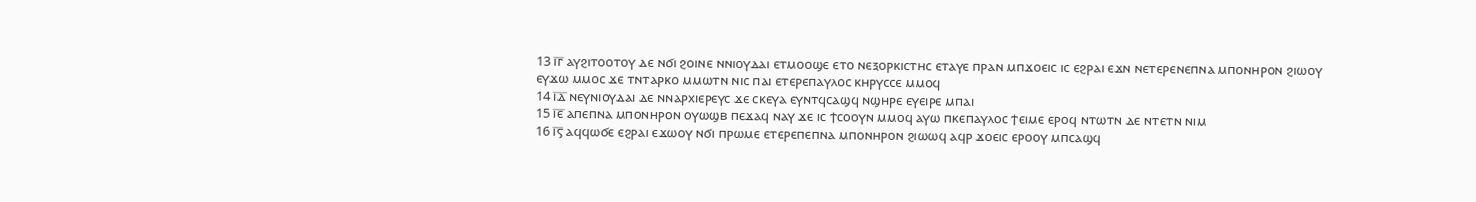13 ⲓ̅ⲅ̅ ⲁⲩϩⲓⲧⲟⲟⲧⲟⲩ ⲇⲉ ⲛϭⲓ ϩⲟⲓⲛⲉ ⲛⲛⲓⲟⲩⲇⲁⲓ ⲉⲧⲙⲟⲟϣⲉ ⲉⲧⲟ ⲛⲉⲝⲟⲣⲕⲓⲥⲧⲏⲥ ⲉⲧⲁⲩⲉ ⲡⲣⲁⲛ ⲙⲡϫⲟⲉⲓⲥ ⲓⲥ ⲉϩⲣⲁⲓ ⲉϫⲛ ⲛⲉⲧⲉⲣⲉⲛⲉⲡⲛⲁ ⲙⲡⲟⲛⲏⲣⲟⲛ ϩⲓⲱⲟⲩ ⲉⲩϫⲱ ⲙⲙⲟⲥ ϫⲉ ⲧⲛⲧⲁⲣⲕⲟ ⲙⲙⲱⲧⲛ ⲛⲓⲥ ⲡⲁⲓ ⲉⲧⲉⲣⲉⲡⲁⲩⲗⲟⲥ ⲕⲏⲣⲩⲥⲥⲉ ⲙⲙⲟϥ
14 ⲓ̅ⲇ̅ ⲛⲉⲩⲛⲓⲟⲩⲇⲁⲓ ⲇⲉ ⲛⲛⲁⲣⲭⲓⲉⲣⲉⲩⲥ ϫⲉ ⲥⲕⲉⲩⲁ ⲉⲩⲛⲧϥⲥⲁϣϥ ⲛϣⲏⲣⲉ ⲉⲩⲉⲓⲣⲉ ⲙⲡⲁⲓ
15 ⲓ̅ⲉ̅ ⲁⲡⲉⲡⲛⲁ ⲙⲡⲟⲛⲏⲣⲟⲛ ⲟⲩⲱϣⲃ ⲡⲉϫⲁϥ ⲛⲁⲩ ϫⲉ ⲓⲥ ϯⲥⲟⲟⲩⲛ ⲙⲙⲟϥ ⲁⲩⲱ ⲡⲕⲉⲡⲁⲩⲗⲟⲥ ϯⲉⲓⲙⲉ ⲉⲣⲟϥ ⲛⲧⲱⲧⲛ ⲇⲉ ⲛⲧⲉⲧⲛ ⲛⲓⲙ
16 ⲓ̅ⲋ̅ ⲁϥϥⲱϭⲉ ⲉϩⲣⲁⲓ ⲉϫⲱⲟⲩ ⲛϭⲓ ⲡⲣⲱⲙⲉ ⲉⲧⲉⲣⲉⲡⲉⲡⲛⲁ ⲙⲡⲟⲛⲏⲣⲟⲛ ϩⲓⲱⲱϥ ⲁϥⲣ ϫⲟⲉⲓⲥ ⲉⲣⲟⲟⲩ ⲙⲡⲥⲁϣϥ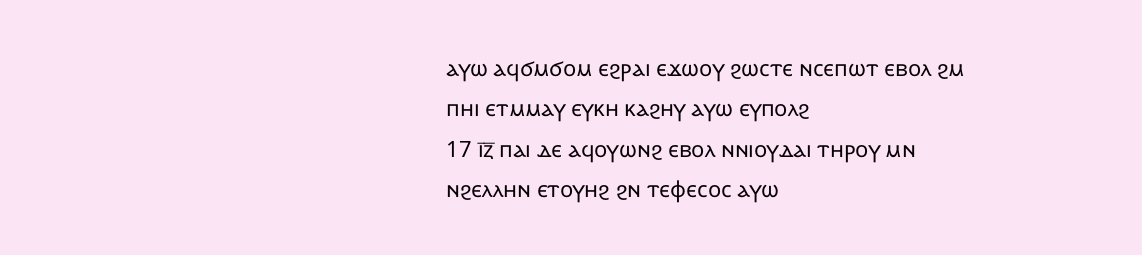ⲁⲩⲱ ⲁϥϭⲙϭⲟⲙ ⲉϩⲣⲁⲓ ⲉϫⲱⲟⲩ ϩⲱⲥⲧⲉ ⲛⲥⲉⲡⲱⲧ ⲉⲃⲟⲗ ϩⲙ ⲡⲏⲓ ⲉⲧⲙⲙⲁⲩ ⲉⲩⲕⲏ ⲕⲁϩⲏⲩ ⲁⲩⲱ ⲉⲩⲡⲟⲗϩ
17 ⲓ̅ⲍ̅ ⲡⲁⲓ ⲇⲉ ⲁϥⲟⲩⲱⲛϩ ⲉⲃⲟⲗ ⲛⲛⲓⲟⲩⲇⲁⲓ ⲧⲏⲣⲟⲩ ⲙⲛ ⲛϩⲉⲗⲗⲏⲛ ⲉⲧⲟⲩⲏϩ ϩⲛ ⲧⲉⲫⲉⲥⲟⲥ ⲁⲩⲱ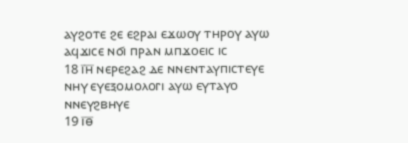ⲁⲩϩⲟⲧⲉ ϩⲉ ⲉϩⲣⲁⲓ ⲉϫⲱⲟⲩ ⲧⲏⲣⲟⲩ ⲁⲩⲱ ⲁϥϫⲓⲥⲉ ⲛϭⲓ ⲡⲣⲁⲛ ⲙⲡϫⲟⲉⲓⲥ ⲓⲥ
18 ⲓ̅ⲏ̅ ⲛⲉⲣⲉϩⲁϩ ⲇⲉ ⲛⲛⲉⲛⲧⲁⲩⲡⲓⲥⲧⲉⲩⲉ ⲛⲏⲩ ⲉⲩⲉⲝⲟⲙⲟⲗⲟⲅⲓ ⲁⲩⲱ ⲉⲩⲧⲁⲩⲟ ⲛⲛⲉⲩϩⲃⲏⲩⲉ
19 ⲓ̅ⲑ̅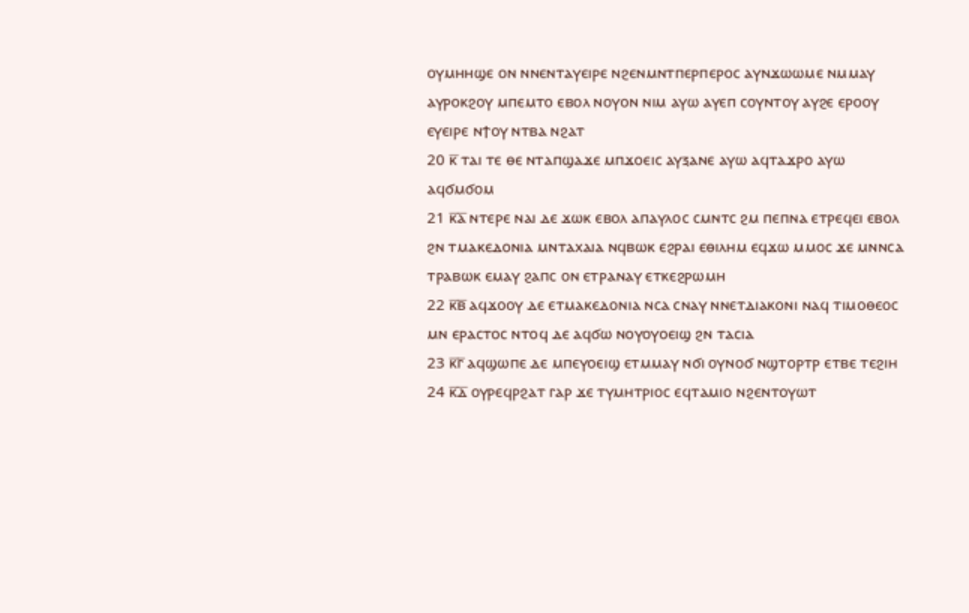ⲟⲩⲙⲏⲏϣⲉ ⲟⲛ ⲛⲛⲉⲛⲧⲁⲩⲉⲓⲣⲉ ⲛϩⲉⲛⲙⲛⲧⲡⲉⲣⲡⲉⲣⲟⲥ ⲁⲩⲛϫⲱⲱⲙⲉ ⲛⲙⲙⲁⲩ ⲁⲩⲣⲟⲕϩⲟⲩ ⲙⲡⲉⲙⲧⲟ ⲉⲃⲟⲗ ⲛⲟⲩⲟⲛ ⲛⲓⲙ ⲁⲩⲱ ⲁⲩⲉⲡ ⲥⲟⲩⲛⲧⲟⲩ ⲁⲩϩⲉ ⲉⲣⲟⲟⲩ ⲉⲩⲉⲓⲣⲉ ⲛϯⲟⲩ ⲛⲧⲃⲁ ⲛϩⲁⲧ
20 ⲕ̅ ⲧⲁⲓ ⲧⲉ ⲑⲉ ⲛⲧⲁⲡϣⲁϫⲉ ⲙⲡϫⲟⲉⲓⲥ ⲁⲩⲝⲁⲛⲉ ⲁⲩⲱ ⲁϥⲧⲁϫⲣⲟ ⲁⲩⲱ ⲁϥϭⲙϭⲟⲙ
21 ⲕ̅ⲁ̅ ⲛⲧⲉⲣⲉ ⲛⲁⲓ ⲇⲉ ϫⲱⲕ ⲉⲃⲟⲗ ⲁⲡⲁⲩⲗⲟⲥ ⲥⲙⲛⲧⲥ ϩⲙ ⲡⲉⲡⲛⲁ ⲉⲧⲣⲉϥⲉⲓ ⲉⲃⲟⲗ ϩⲛ ⲧⲙⲁⲕⲉⲇⲟⲛⲓⲁ ⲙⲛⲧⲁⲭⲁⲓⲁ ⲛϥⲃⲱⲕ ⲉϩⲣⲁⲓ ⲉⲑⲓⲗⲏⲙ ⲉϥϫⲱ ⲙⲙⲟⲥ ϫⲉ ⲙⲛⲛⲥⲁ ⲧⲣⲁⲃⲱⲕ ⲉⲙⲁⲩ ϩⲁⲡⲥ ⲟⲛ ⲉⲧⲣⲁⲛⲁⲩ ⲉⲧⲕⲉϩⲣⲱⲙⲏ
22 ⲕ̅ⲃ̅ ⲁϥϫⲟⲟⲩ ⲇⲉ ⲉⲧⲙⲁⲕⲉⲇⲟⲛⲓⲁ ⲛⲥⲁ ⲥⲛⲁⲩ ⲛⲛⲉⲧⲇⲓⲁⲕⲟⲛⲓ ⲛⲁϥ ⲧⲓⲙⲟⲑⲉⲟⲥ ⲙⲛ ⲉⲣⲁⲥⲧⲟⲥ ⲛⲧⲟϥ ⲇⲉ ⲁϥϭⲱ ⲛⲟⲩⲟⲩⲟⲉⲓϣ ϩⲛ ⲧⲁⲥⲓⲁ
23 ⲕ̅ⲅ̅ ⲁϥϣⲱⲡⲉ ⲇⲉ ⲙⲡⲉⲩⲟⲉⲓϣ ⲉⲧⲙⲙⲁⲩ ⲛϭⲓ ⲟⲩⲛⲟϭ ⲛϣⲧⲟⲣⲧⲣ ⲉⲧⲃⲉ ⲧⲉϩⲓⲏ
24 ⲕ̅ⲇ̅ ⲟⲩⲣⲉϥⲣϩⲁⲧ ⲅⲁⲣ ϫⲉ ⲧⲩⲙⲏⲧⲣⲓⲟⲥ ⲉϥⲧⲁⲙⲓⲟ ⲛϩⲉⲛⲧⲟⲩⲱⲧ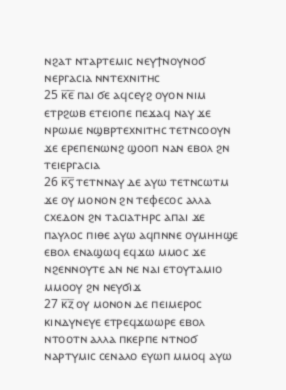ⲛϩⲁⲧ ⲛⲧⲁⲣⲧⲉⲙⲓⲥ ⲛⲉⲩϯⲛⲟⲩⲛⲟϭ ⲛⲉⲣⲅⲁⲥⲓⲁ ⲛⲛⲧⲉⲭⲛⲓⲧⲏⲥ
25 ⲕ̅ⲉ̅ ⲡⲁⲓ ϭⲉ ⲁϥⲥⲉⲩϩ ⲟⲩⲟⲛ ⲛⲓⲙ ⲉⲧⲣϩⲱⲃ ⲉⲧⲉⲓⲟⲡⲉ ⲡⲉϫⲁϥ ⲛⲁⲩ ϫⲉ ⲛⲣⲱⲙⲉ ⲛϣⲃⲣⲧⲉⲭⲛⲓⲧⲏⲥ ⲧⲉⲧⲛⲥⲟⲟⲩⲛ ϫⲉ ⲉⲣⲉⲡⲉⲛⲱⲛϩ ϣⲟⲟⲡ ⲛⲁⲛ ⲉⲃⲟⲗ ϩⲛ ⲧⲉⲓⲉⲣⲅⲁⲥⲓⲁ
26 ⲕ̅ⲋ̅ ⲧⲉⲧⲛⲛⲁⲩ ⲇⲉ ⲁⲩⲱ ⲧⲉⲧⲛⲥⲱⲧⲙ ϫⲉ ⲟⲩ ⲙⲟⲛⲟⲛ ϩⲛ ⲧⲉⲫⲉⲥⲟⲥ ⲁⲗⲗⲁ ⲥⲭⲉⲇⲟⲛ ϩⲛ ⲧⲁⲥⲓⲁⲧⲏⲣⲥ ⲁⲡⲁⲓ ϫⲉ ⲡⲁⲩⲗⲟⲥ ⲡⲓⲑⲉ ⲁⲩⲱ ⲁϥⲡⲛⲛⲉ ⲟⲩⲙⲏⲏϣⲉ ⲉⲃⲟⲗ ⲉⲛⲁϣⲱϥ ⲉϥϫⲱ ⲙⲙⲟⲥ ϫⲉ ⲛϩⲉⲛⲛⲟⲩⲧⲉ ⲁⲛ ⲛⲉ ⲛⲁⲓ ⲉⲧⲟⲩⲧⲁⲙⲓⲟ ⲙⲙⲟⲟⲩ ϩⲛ ⲛⲉⲩϭⲓϫ
27 ⲕ̅ⲍ̅ ⲟⲩ ⲙⲟⲛⲟⲛ ⲇⲉ ⲡⲉⲓⲙⲉⲣⲟⲥ ⲕⲓⲛⲇⲩⲛⲉⲩⲉ ⲉⲧⲣⲉϥϫⲱⲱⲣⲉ ⲉⲃⲟⲗ ⲛⲧⲟⲟⲧⲛ ⲁⲗⲗⲁ ⲡⲕⲉⲣⲡⲉ ⲛⲧⲛⲟϭ ⲛⲁⲣⲧⲩⲙⲓⲥ ⲥⲉⲛⲁⲗⲟ ⲉⲩⲱⲡ ⲙⲙⲟϥ ⲁⲩⲱ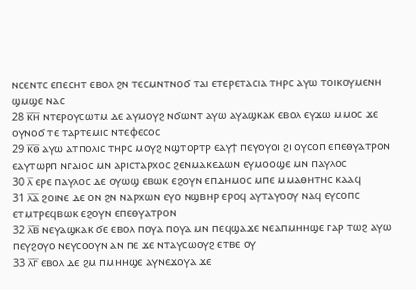ⲛⲥⲉⲛⲧⲥ ⲉⲡⲉⲥⲏⲧ ⲉⲃⲟⲗ ϩⲛ ⲧⲉⲥⲙⲛⲧⲛⲟϭ ⲧⲁⲓ ⲉⲧⲉⲣⲉⲧⲁⲥⲓⲁ ⲧⲏⲣⲥ ⲁⲩⲱ ⲧⲟⲓⲕⲟⲩⲙⲉⲛⲏ ϣⲙϣⲉ ⲛⲁⲥ
28 ⲕ̅ⲏ̅ ⲛⲧⲉⲣⲟⲩⲥⲱⲧⲙ ⲇⲉ ⲁⲩⲙⲟⲩϩ ⲛϭⲱⲛⲧ ⲁⲩⲱ ⲁⲩⲁϣⲕⲁⲕ ⲉⲃⲟⲗ ⲉⲩϫⲱ ⲙⲙⲟⲥ ϫⲉ ⲟⲩⲛⲟϭ ⲧⲉ ⲧⲁⲣⲧⲉⲙⲓⲥ ⲛⲧⲉⲫⲉⲥⲟⲥ
29 ⲕ̅ⲑ̅ ⲁⲩⲱ ⲁⲧⲡⲟⲗⲓⲥ ⲧⲏⲣⲥ ⲙⲟⲩϩ ⲛϣⲧⲟⲣⲧⲣ ⲉⲁⲩϯ ⲡⲉⲩⲟⲩⲟⲓ ϩⲓ ⲟⲩⲥⲟⲡ ⲉⲡⲉⲑⲩⲁⲧⲣⲟⲛ ⲉⲁⲩⲧⲱⲣⲡ ⲛⲅⲁⲓⲟⲥ ⲙⲛ ⲁⲣⲓⲥⲧⲁⲣⲭⲟⲥ ϩⲉⲛⲙⲁⲕⲉⲇⲱⲛ ⲉⲩⲙⲟⲟϣⲉ ⲙⲛ ⲡⲁⲩⲗⲟⲥ
30 ⲗ̅ ⲉⲣⲉ ⲡⲁⲩⲗⲟⲥ ⲇⲉ ⲟⲩⲱϣ ⲉⲃⲱⲕ ⲉϩⲟⲩⲛ ⲉⲡⲇⲏⲙⲟⲥ ⲙⲡⲉ ⲙⲙⲁⲑⲏⲧⲏⲥ ⲕⲁⲁϥ
31 ⲗ̅ⲁ̅ ϩⲟⲓⲛⲉ ⲇⲉ ⲟⲛ ϩⲛ ⲛⲁⲣⲭⲱⲛ ⲉⲩⲟ ⲛϣⲃⲏⲣ ⲉⲣⲟϥ ⲁⲩⲧⲁⲩⲟⲟⲩ ⲛⲁϥ ⲉⲩⲥⲟⲡⲥ ⲉⲧⲙⲧⲣⲉϥⲃⲱⲕ ⲉϩⲟⲩⲛ ⲉⲡⲉⲑⲩⲁⲧⲣⲟⲛ
32 ⲗ̅ⲃ̅ ⲛⲉⲩⲁϣⲕⲁⲕ ϭⲉ ⲉⲃⲟⲗ ⲡⲟⲩⲁ ⲡⲟⲩⲁ ⲙⲛ ⲡⲉϥϣⲁϫⲉ ⲛⲉⲁⲡⲙⲏⲏϣⲉ ⲅⲁⲣ ⲧⲱϩ ⲁⲩⲱ ⲡⲉⲩϩⲟⲩⲟ ⲛⲉⲩⲥⲟⲟⲩⲛ ⲁⲛ ⲡⲉ ϫⲉ ⲛⲧⲁⲩⲥⲱⲟⲩϩ ⲉⲧⲃⲉ ⲟⲩ
33 ⲗ̅ⲅ̅ ⲉⲃⲟⲗ ⲇⲉ ϩⲙ ⲡⲙⲏⲏϣⲉ ⲁⲩⲛⲉϫⲟⲩⲁ ϫⲉ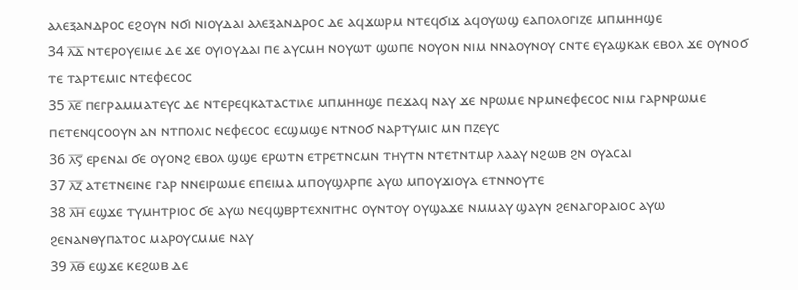ⲁⲗⲉⲝⲁⲛⲇⲣⲟⲥ ⲉϩⲟⲩⲛ ⲛϭⲓ ⲛⲓⲟⲩⲇⲁⲓ ⲁⲗⲉⲝⲁⲛⲇⲣⲟⲥ ⲇⲉ ⲁϥϫⲱⲣⲙ ⲛⲧⲉϥϭⲓϫ ⲁϥⲟⲩⲱϣ ⲉⲁⲡⲟⲗⲟⲅⲓⲍⲉ ⲙⲡⲙⲏⲏϣⲉ
34 ⲗ̅ⲇ̅ ⲛⲧⲉⲣⲟⲩⲉⲓⲙⲉ ⲇⲉ ϫⲉ ⲟⲩⲓⲟⲩⲇⲁⲓ ⲡⲉ ⲁⲩⲥⲙⲏ ⲛⲟⲩⲱⲧ ϣⲱⲡⲉ ⲛⲟⲩⲟⲛ ⲛⲓⲙ ⲛⲛⲁⲟⲩⲛⲟⲩ ⲥⲛⲧⲉ ⲉⲩⲁϣⲕⲁⲕ ⲉⲃⲟⲗ ϫⲉ ⲟⲩⲛⲟϭ ⲧⲉ ⲧⲁⲣⲧⲉⲙⲓⲥ ⲛⲧⲉⲫⲉⲥⲟⲥ
35 ⲗ̅ⲉ̅ ⲡⲉⲅⲣⲁⲙⲙⲁⲧⲉⲩⲥ ⲇⲉ ⲛⲧⲉⲣⲉϥⲕⲁⲧⲁⲥⲧⲓⲗⲉ ⲙⲡⲙⲏⲏϣⲉ ⲡⲉϫⲁϥ ⲛⲁⲩ ϫⲉ ⲛⲣⲱⲙⲉ ⲛⲣⲙⲛⲉⲫⲉⲥⲟⲥ ⲛⲓⲙ ⲅⲁⲣⲛⲣⲱⲙⲉ ⲡⲉⲧⲉⲛϥⲥⲟⲟⲩⲛ ⲁⲛ ⲛⲧⲡⲟⲗⲓⲥ ⲛⲉⲫⲉⲥⲟⲥ ⲉⲥϣⲙϣⲉ ⲛⲧⲛⲟϭ ⲛⲁⲣⲧⲩⲙⲓⲥ ⲙⲛ ⲡⲍⲉⲩⲥ
36 ⲗ̅ⲋ̅ ⲉⲣⲉⲛⲁⲓ ϭⲉ ⲟⲩⲟⲛϩ ⲉⲃⲟⲗ ϣϣⲉ ⲉⲣⲱⲧⲛ ⲉⲧⲣⲉⲧⲛⲥⲙⲛ ⲧⲏⲩⲧⲛ ⲛⲧⲉⲧⲛⲧⲙⲣ ⲗⲁⲁⲩ ⲛϩⲱⲃ ϩⲛ ⲟⲩⲁⲥⲁⲓ
37 ⲗ̅ⲍ̅ ⲁⲧⲉⲧⲛⲉⲓⲛⲉ ⲅⲁⲣ ⲛⲛⲉⲓⲣⲱⲙⲉ ⲉⲡⲉⲓⲙⲁ ⲙⲡⲟⲩϣⲗⲣⲡⲉ ⲁⲩⲱ ⲙⲡⲟⲩϫⲓⲟⲩⲁ ⲉⲧⲛⲛⲟⲩⲧⲉ
38 ⲗ̅ⲏ̅ ⲉϣϫⲉ ⲧⲩⲙⲏⲧⲣⲓⲟⲥ ϭⲉ ⲁⲩⲱ ⲛⲉϥϣⲃⲣⲧⲉⲭⲛⲓⲧⲏⲥ ⲟⲩⲛⲧⲟⲩ ⲟⲩϣⲁϫⲉ ⲛⲙⲙⲁⲩ ϣⲁⲩⲛ ϩⲉⲛⲁⲅⲟⲣⲁⲓⲟⲥ ⲁⲩⲱ ϩⲉⲛⲁⲛⲑⲩⲡⲁⲧⲟⲥ ⲙⲁⲣⲟⲩⲥⲙⲙⲉ ⲛⲁⲩ
39 ⲗ̅ⲑ̅ ⲉϣϫⲉ ⲕⲉϩⲱⲃ ⲇⲉ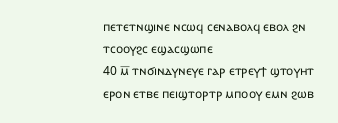ⲡⲉⲧⲉⲧⲛϣⲓⲛⲉ ⲛⲥⲱϥ ⲥⲉⲛⲁⲃⲟⲗϥ ⲉⲃⲟⲗ ϩⲛ ⲧⲥⲟⲟⲩϩⲥ ⲉϣⲁⲥϣⲱⲡⲉ
40 ⲙ̅ ⲧⲛϭⲓⲛⲇⲩⲛⲉⲩⲉ ⲅⲁⲣ ⲉⲧⲣⲉⲩϯ ϣⲧⲟⲩⲏⲧ ⲉⲣⲟⲛ ⲉⲧⲃⲉ ⲡⲉⲓϣⲧⲟⲣⲧⲣ ⲙⲡⲟⲟⲩ ⲉⲙⲛ ϩⲱⲃ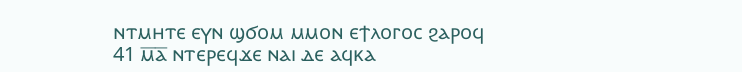ⲛⲧⲙⲏⲧⲉ ⲉⲩⲛ ϣϭⲟⲙ ⲙⲙⲟⲛ ⲉϯⲗⲟⲅⲟⲥ ϩⲁⲣⲟϥ
41 ⲙ̅ⲁ̅ ⲛⲧⲉⲣⲉϥϫⲉ ⲛⲁⲓ ⲇⲉ ⲁϥⲕⲁ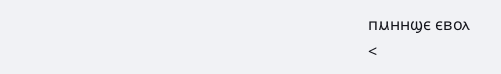ⲡⲙⲏⲏϣⲉ ⲉⲃⲟⲗ
<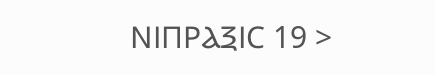ⲚⲒⲠⲢⲀⲜⲒⲤ 19 >